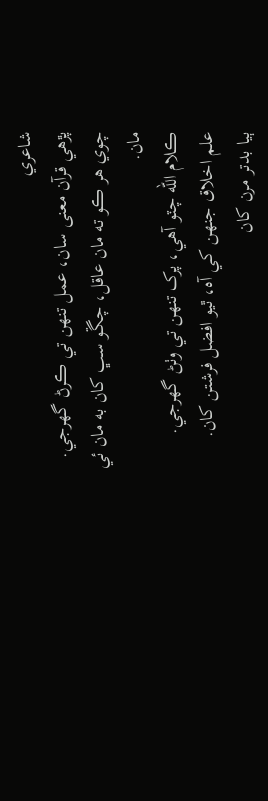شاعري
پڙهي قرآن معنى سان، عمل تنهن تي ڪرڻ گهرجي.
چوي هر ڪو ته مان عاقل، چڱو سڀ کان به مان ئي مان.
ڪلام الله چٽو آهي، پرک تنهن تي وٺڻ گهرجي.
علم اخلاق جنهن کي آه، ٿيو افضل فرشتن کان.
ٻيا بدتر مرن کان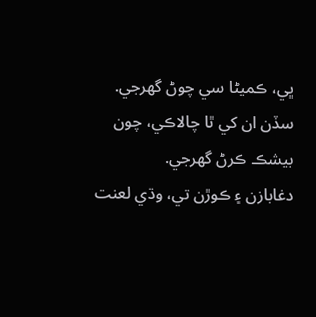ڀي، ڪميڻا سي چوڻ گهرجي.
سڏن ان کي ٿا چالاڪي، چون بيشڪ ڪرڻ گهرجي.
دغابازن ۽ ڪوڙن تي، وڌي لعنت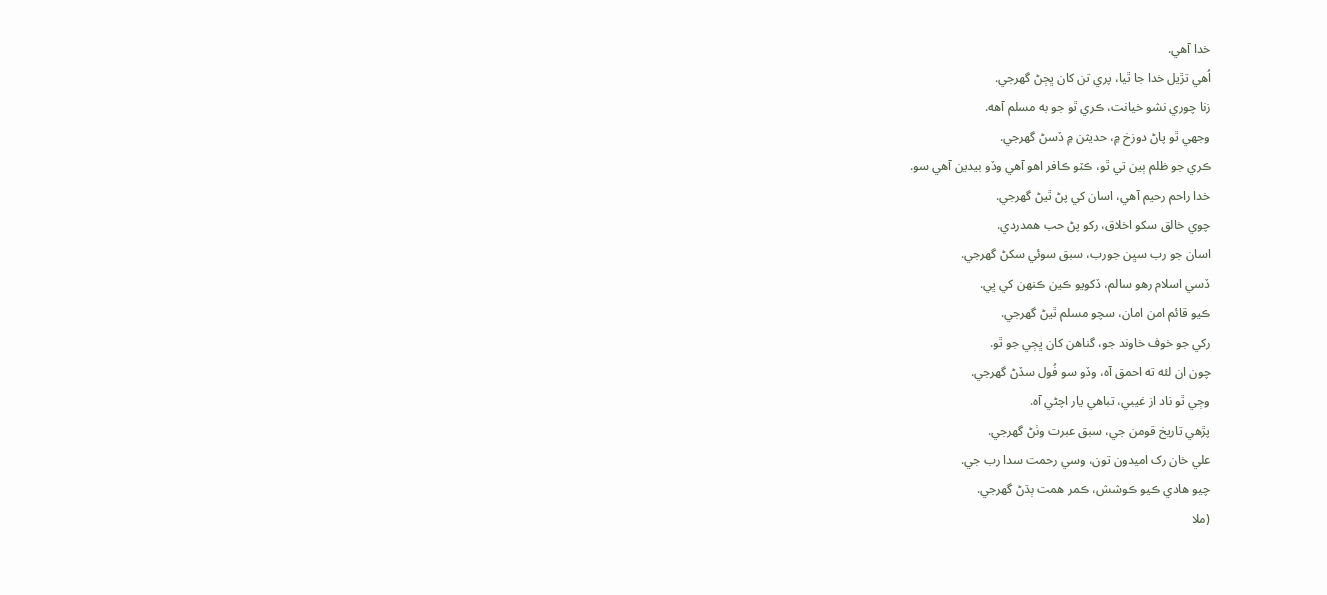خدا آهي.
اُهي تڙيل خدا جا ٿيا، پري تن کان ڀڄڻ گهرجي.
زنا چوري نشو خيانت، ڪري ٿو جو به مسلم آهه.
وجهي ٿو پاڻ دوزخ ۾، حديثن ۾ ڏسڻ گهرجي.
ڪري جو ظلم ٻين تي ٿو، ڪٽو ڪافر اهو آهي وڏو بيدين آهي سو.
خدا راحم رحيم آهي، اسان کي پڻ ٿيڻ گهرجي.
چوي خالق سکو اخلاق، رکو پڻ حب همدردي.
اسان جو رب سڀن جورب، سبق سوئي سکڻ گهرجي.
ڏسي اسلام رهو سالم، ڏکويو ڪين ڪنهن کي ڀي.
ڪيو قائم امن امان، سچو مسلم ٿيڻ گهرجي.
رکي جو خوف خاوند جو، گناهن کان ڀڄي جو ٿو.
چون ان لئه ته احمق آه، وڏو سو فُول سڏڻ گهرجي.
وڄي ٿو ناد از غيبي، تباهي يار اچڻي آه.
پڙهي تاريخ قومن جي، سبق عبرت وٺڻ گهرجي.
علي خان رک اميدون تون، وسي رحمت سدا رب جي.
چيو هادي ڪيو ڪوشش، ڪمر همت ٻڌڻ گهرجي.
(ملا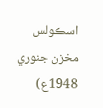اسڪولس مخزن جنوري 1948ع)